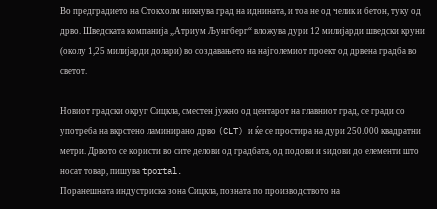Во предградието на Стокхолм никнува град на иднината, и тоа не од челик и бетон, туку од дрво. Шведската компанија „Атриум Љунгберг“ вложува дури 12 милијарди шведски круни (околу 1,25 милијарди долари) во создавањето на најголемиот проект од дрвена градба во светот.

Новиот градски округ Сицкла, сместен јужно од центарот на главниот град, се гради со употреба на вкрстено ламинирано дрво (CLT) и ќе се простира на дури 250.000 квадратни метри. Дрвото се користи во сите делови од градбата, од подови и ѕидови до елементи што носат товар, пишува tportal.
Поранешната индустриска зона Сицкла, позната по производството на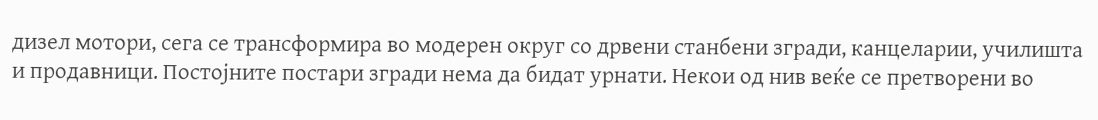дизел мотори, сега се трансформира во модерен округ со дрвени станбени згради, канцеларии, училишта и продавници. Постојните постари згради нема да бидат урнати. Некои од нив веќе се претворени во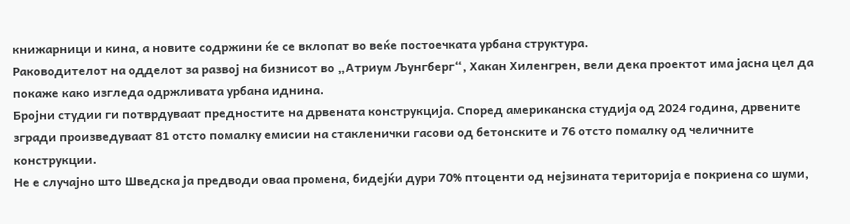книжарници и кина, а новите содржини ќе се вклопат во веќе постоечката урбана структура.
Раководителот на одделот за развој на бизнисот во „Атриум Љунгберг“, Хакан Хиленгрен, вели дека проектот има јасна цел да покаже како изгледа одржливата урбана иднина.
Бројни студии ги потврдуваат предностите на дрвената конструкција. Според американска студија од 2024 година, дрвените згради произведуваат 81 отсто помалку емисии на стакленички гасови од бетонските и 76 отсто помалку од челичните конструкции.
Не е случајно што Шведска ја предводи оваа промена, бидејќи дури 70% птоценти од нејзината територија е покриена со шуми,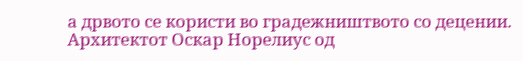а дрвото се користи во градежништвото со децении. Архитектот Оскар Норелиус од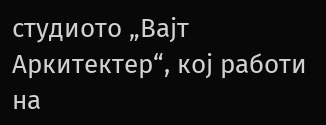студиото „Вајт Аркитектер“, кој работи на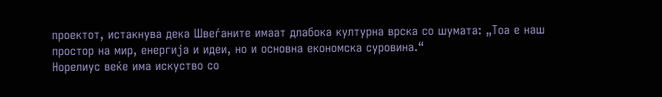проектот, истакнува дека Швеѓаните имаат длабока културна врска со шумата: „Тоа е наш простор на мир, енергија и идеи, но и основна економска суровина.“
Норелиус веќе има искуство со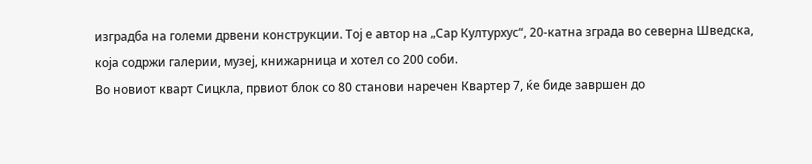изградба на големи дрвени конструкции. Тој е автор на „Сар Културхус“, 20-катна зграда во северна Шведска, која содржи галерии, музеј, книжарница и хотел со 200 соби.
Во новиот кварт Сицкла, првиот блок со 80 станови наречен Квартер 7, ќе биде завршен до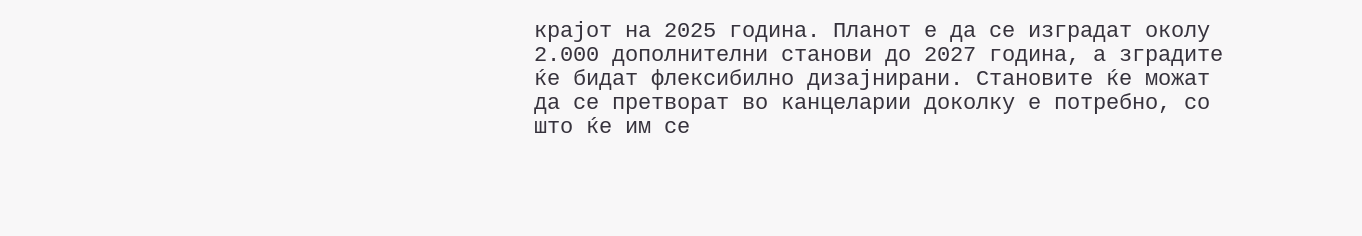крајот на 2025 година. Планот е да се изградат околу 2.000 дополнителни станови до 2027 година, а зградите ќе бидат флексибилно дизајнирани. Становите ќе можат да се претворат во канцеларии доколку е потребно, со што ќе им се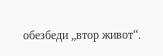обезбеди „втор живот“.